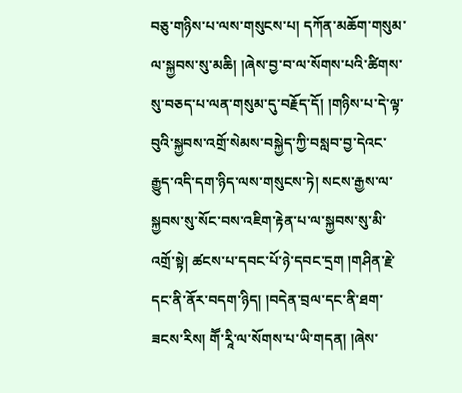བཅུ་གཉིས་པ་ལས་གསུངས་པ། དཀོན་མཆོག་གསུམ་ལ་སྐྱབས་སུ་མཆི། །ཞེས་བྱ་བ་ལ་སོགས་པའི་ཚིགས་སུ་བཅད་པ་ལན་གསུམ་དུ་བརྗོད་དོ། །གཉིས་པ་དེ་ལྟ་བུའི་སྐྱབས་འགྲོ་སེམས་བསྐྱེད་ཀྱི་བསླབ་བྱ་དེའང་རྒྱུད་འདི་དག་ཉིད་ལས་གསུངས་ཏེ། སངས་རྒྱས་ལ་སྐྱབས་སུ་སོང་བས་འཇིག་རྟེན་པ་ལ་སྐྱབས་སུ་མི་འགྲོ་སྟེ། ཚངས་པ་དབང་པོ་ཉེ་དབང་དྲག །གཤིན་རྗེ་དང་ནི་ནོར་བདག་ཉིད། །བདེན་བྲལ་དང་ནི་ཐག་ཟངས་རིས། གཽ་རཱི་ལ་སོགས་པ་ཡི་གདན། །ཞེས་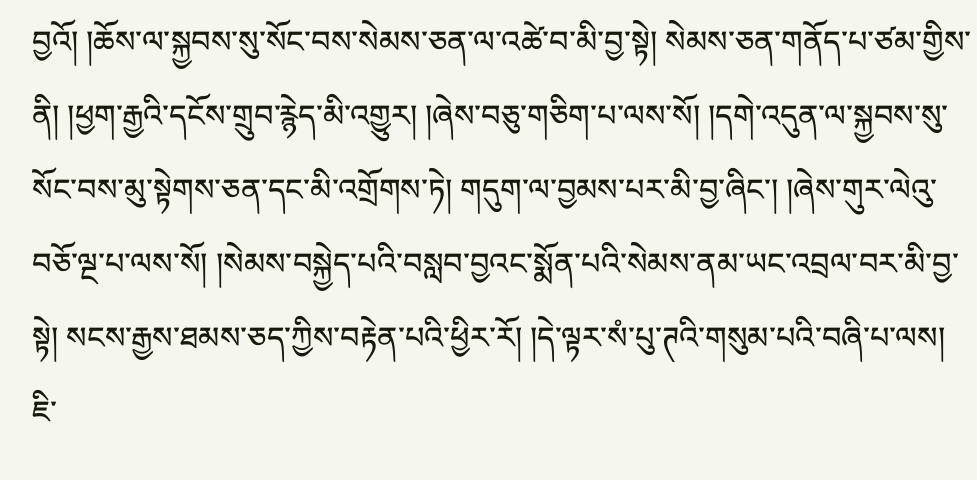བྱའོ། །ཆོས་ལ་སྐྱབས་སུ་སོང་བས་སེམས་ཅན་ལ་འཚེ་བ་མི་བྱ་སྟེ། སེམས་ཅན་གནོད་པ་ཙམ་གྱིས་ནི། །ཕྱག་རྒྱའི་དངོས་གྲུབ་རྙེད་མི་འགྱུར། །ཞེས་བཅུ་གཅིག་པ་ལས་སོ། །དགེ་འདུན་ལ་སྐྱབས་སུ་སོང་བས་མུ་སྟེགས་ཅན་དང་མི་འགྲོགས་ཏེ། གདུག་ལ་བྱམས་པར་མི་བྱ་ཞིང་། །ཞེས་གུར་ལེའུ་བཅོ་ལྔ་པ་ལས་སོ། །སེམས་བསྐྱེད་པའི་བསླབ་བྱའང་སྨོན་པའི་སེམས་ནམ་ཡང་འབྲལ་བར་མི་བྱ་སྟེ། སངས་རྒྱས་ཐམས་ཅད་ཀྱིས་བརྟེན་པའི་ཕྱིར་རོ། །དེ་ལྟར་སཾ་པུ་ཊའི་གསུམ་པའི་བཞི་པ་ལས། ཇི་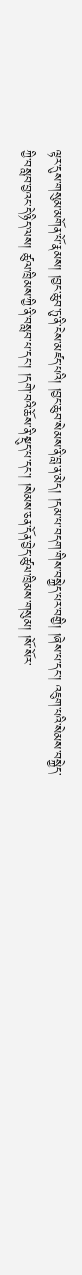ལྟར་དུས་གསུམ་མགོན་པོ་རྣམས། །བྱང་ཆུབ་ཏུ་ནི་ངེས་མཛད་པའི། །བྱང་ཆུབ་སེམས་ནི་བླ་ན་མེད། །དམ་པ་བདག་གིས་བསྐྱེད་པར་བགྱི། །ཞེས་པ་དང་། འཇུག་པའི་སེམས་བསྐྱེད་ཀྱི་བསླབ་བྱའང་དེ་ཉིད་ལས། ཚུལ་ཁྲིམས་ཀྱི་ནི་བསླབ་པ་དང་། །དགེ་བའི་ཆོས་ནི་སྡུད་པ་དང་། །སེམས་ཅན་དོན་བྱེད་ཚུལ་ཁྲིམས་གསུམ། །སོ་སོར་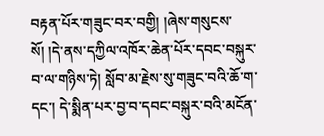བརྟན་པོར་གཟུང་བར་བགྱི། །ཞེས་གསུངས་སོ། །དེ་ནས་དཀྱིལ་འཁོར་ཆེན་པོར་དབང་བསྐུར་བ་ལ་གཉིས་ཏེ། སློབ་མ་རྗེས་སུ་གཟུང་བའི་ཆོ་ག་དང་། དེ་སྨིན་པར་བྱ་བ་དབང་བསྐུར་བའི་མངོན་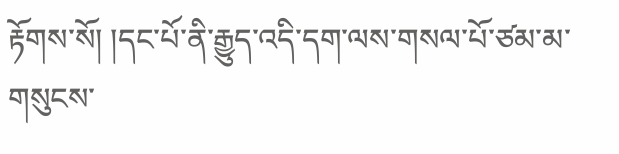རྟོགས་སོ། །དང་པོ་ནི་རྒྱུད་འདི་དག་ལས་གསལ་པོ་ཙམ་མ་གསུངས་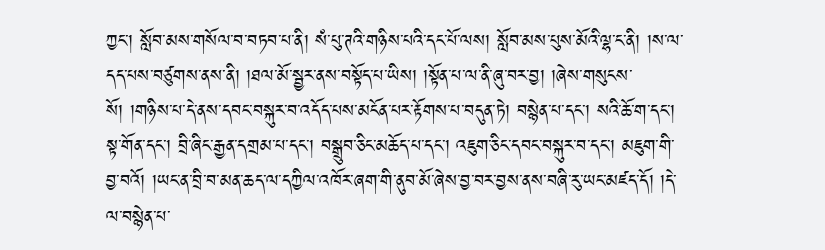ཀྱང་། སློབ་མས་གསོལ་བ་བཏབ་པ་ནི། སཾ་པུ་ཊའི་གཉིས་པའི་དང་པོ་ལས། སློབ་མས་པུས་མོའི་ལྷ་ང་ནི། །ས་ལ་དད་པས་བཙུགས་ནས་ནི། །ཐལ་མོ་སྦྱར་ནས་བསྟོད་པ་ཡིས། །སྟོན་པ་ལ་ནི་ཞུ་བར་བྱ། །ཞེས་གསུངས་སོ། །གཉིས་པ་དེ་ནས་དབང་བསྐུར་བ་འདོད་པས་མངོན་པར་རྟོགས་པ་བདུན་ཏེ། བསྙེན་པ་དང་། སའི་ཆོ་ག་དང་། སྟ་གོན་དང་། བྲི་ཞིང་རྒྱན་དགྲམ་པ་དང་། བསྒྲུབ་ཅིང་མཆོད་པ་དང་། འཇུག་ཅིང་དབང་བསྐུར་བ་དང་། མཇུག་གི་བྱ་བའོ། །ཡང་ན་བྲི་བ་མན་ཆད་ལ་དཀྱིལ་འཁོར་ཞག་གི་ནུབ་མོ་ཞེས་བྱ་བར་བྱས་ནས་བཞི་རུ་ཡང་མཛད་དོ། །དེ་ལ་བསྙེན་པ་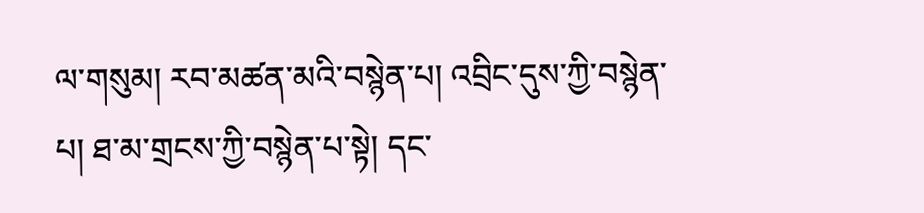ལ་གསུམ། རབ་མཚན་མའི་བསྙེན་པ། འབྲིང་དུས་ཀྱི་བསྙེན་པ། ཐ་མ་གྲངས་ཀྱི་བསྙེན་པ་སྟེ། དང་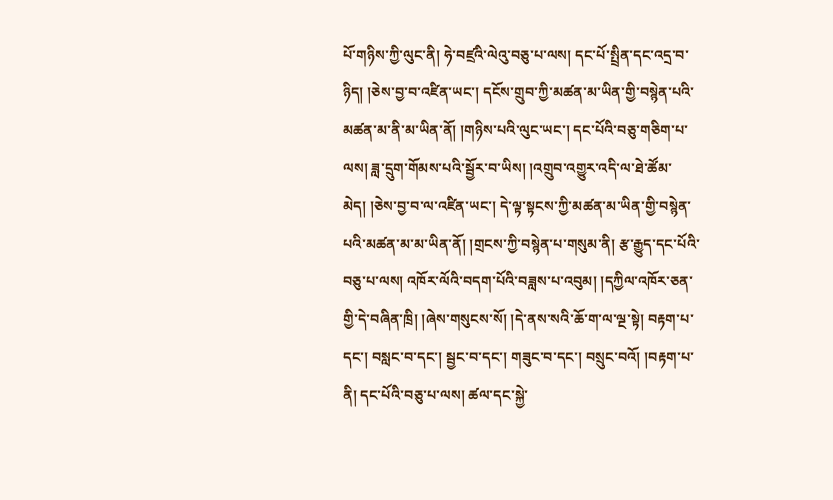པོ་གཉིས་ཀྱི་ལུང་ནི། ཧེ་བཛྲའི་ལེའུ་བཅུ་པ་ལས། དང་པོ་སྤྲིན་དང་འདྲ་བ་ཉིད། །ཅེས་བྱ་བ་འཛིན་ཡང་། དངོས་གྲུབ་ཀྱི་མཚན་མ་ཡིན་གྱི་བསྙེན་པའི་མཚན་མ་ནི་མ་ཡིན་ནོ། །གཉིས་པའི་ལུང་ཡང་། དང་པོའི་བཅུ་གཅིག་པ་ལས། ཟླ་དྲུག་གོམས་པའི་སྦྱོར་བ་ཡིས། །འགྲུབ་འགྱུར་འདི་ལ་ཐེ་ཚོམ་མེད། །ཅེས་བྱ་བ་ལ་འཛིན་ཡང་། དེ་ལྟ་སྟངས་ཀྱི་མཚན་མ་ཡིན་གྱི་བསྙེན་པའི་མཚན་མ་མ་ཡིན་ནོ། །གྲངས་ཀྱི་བསྙེན་པ་གསུམ་ནི། རྩ་རྒྱུད་དང་པོའི་བཅུ་པ་ལས། འཁོར་ལོའི་བདག་པོའི་བཟླས་པ་འབུམ། །དཀྱིལ་འཁོར་ཅན་གྱི་དེ་བཞིན་ཁྲི། །ཞེས་གསུངས་སོ། །དེ་ནས་སའི་ཆོ་ག་ལ་ལྔ་སྟེ། བརྟག་པ་དང་། བསླང་བ་དང་། སྦྱང་བ་དང་། གཟུང་བ་དང་། བསྲུང་བའོ། །བརྟག་པ་ནི། དང་པོའི་བཅུ་པ་ལས། ཚལ་དང་སྐྱེ་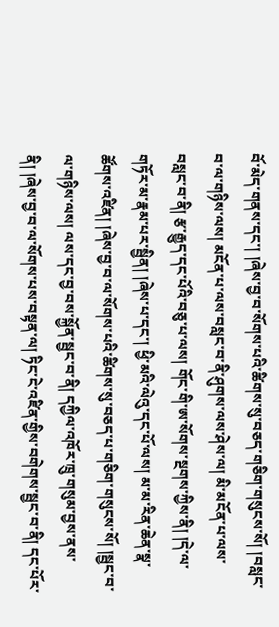བོ་མེད་གནས་དང་། །ཞེས་བྱ་བ་སོགས་པའི་ཚིགས་སུ་བཅད་གཅིག་གསུངས་སོ། །བསླང་བ་ལ་གཉིས་ལས། མངོན་པ་ལས་བསླང་བ་ནི་ཤུགས་ལས་ཤེས་ལ། མི་མངོན་པ་ལས་བསླང་བ་ནི། རྩ་རྒྱུད་དང་པོའི་བཅུ་པ་ལས། གོང་གི་ཨ་སོགས་སྔགས་ཀྱིས་ནི། །དེ་ལ་གཏོར་མ་རྣམ་པར་སྦྱིན། །ཞེས་པ་དང་། ཕྱི་མའི་ལེའུ་དང་པོ་ལས། མ་མ་རིན་ཆེན་སྣ་ཚོགས་འཛིན། །ཞེས་བྱ་བ་ལ་སོགས་པའི་ཚིགས་སུ་བཅད་པ་གཅིག་གསུངས་སོ། །སྦྱང་བ་ལ་གཉིས་ལས། ལས་དང་བྱ་བས་སྐྱོན་སྦྱང་བ་ནི། དཀྱིལ་འཁོར་ཁྲུ་གསུམ་བྱས་ནས་ནི། །ཞེས་བྱ་བ་ལ་སོགས་པས་བསྟན་ལ། ཏིང་ངེ་འཛིན་གྱིས་བགེགས་སྦྱང་བ་ནི། དང་པོར་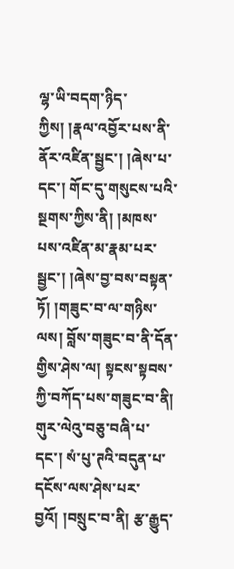ལྷ་ཡི་བདག་ཉིད་ཀྱིས། །རྣལ་འབྱོར་པས་ནི་ནོར་འཛིན་སྦྱང་། །ཞེས་པ་དང་། གོང་དུ་གསུངས་པའི་སྔགས་ཀྱིས་ནི། །མཁས་པས་འཛིན་མ་རྣམ་པར་སྦྱང་། །ཞེས་བྱ་བས་བསྟན་ཏོ། །གཟུང་བ་ལ་གཉིས་ལས། བློས་གཟུང་བ་ནི་དོན་གྱིས་ཤེས་ལ། སྟངས་སྟབས་ཀྱི་བཀོད་པས་གཟུང་བ་ནི། གུར་ལེའུ་བཅུ་བཞི་པ་དང་། སཾ་པུ་ཊའི་བདུན་པ་དངོས་ལས་ཤེས་པར་བྱའོ། །བསྲུང་བ་ནི། རྩ་རྒྱུད་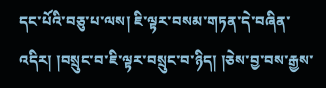དང་པོའི་བཅུ་པ་ལས། ཇི་ལྟར་བསམ་གཏན་དེ་བཞིན་འདིར། །བསྲུང་བ་ཇི་ལྟར་བསྲུང་བ་ཉིད། །ཅེས་བྱ་བས་རྒྱས་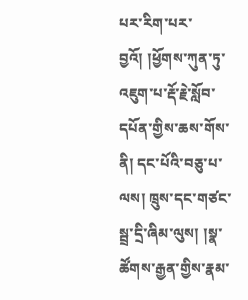པར་རིག་པར་བྱའོ། །ཕྱོགས་ཀུན་ཏུ་འཇུག་པ་རྡོ་རྗེ་སློབ་དཔོན་གྱིས་ཆས་གོས་ནི། དང་པོའི་བཅུ་པ་ལས། ཁྲུས་དང་གཙང་སྦྲ་དྲི་ཞིམ་ལུས། །སྣ་ཚོགས་རྒྱན་གྱིས་རྣམ་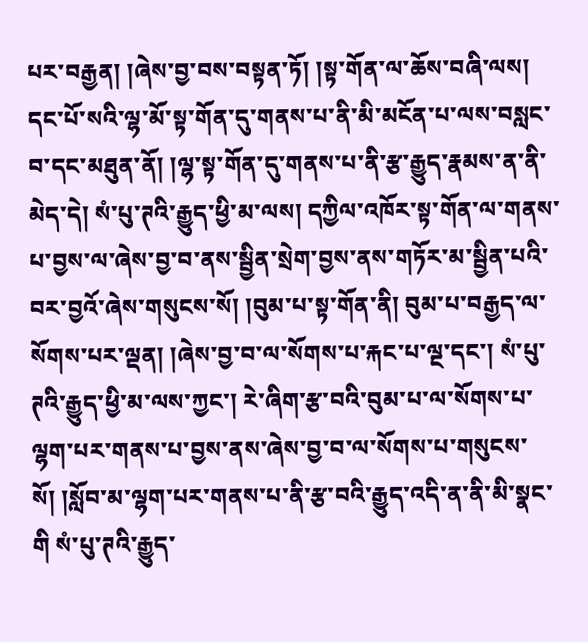པར་བརྒྱན། །ཞེས་བྱ་བས་བསྟན་ཏོ། །སྟ་གོན་ལ་ཆོས་བཞི་ལས། དང་པོ་སའི་ལྷ་མོ་སྟ་གོན་དུ་གནས་པ་ནི་མི་མངོན་པ་ལས་བསླང་བ་དང་མཐུན་ནོ། །ལྷ་སྟ་གོན་དུ་གནས་པ་ནི་རྩ་རྒྱུད་རྣམས་ན་ནི་མེད་དེ། སཾ་པུ་ཊའི་རྒྱུད་ཕྱི་མ་ལས། དཀྱིལ་འཁོར་སྟ་གོན་ལ་གནས་པ་བྱས་ལ་ཞེས་བྱ་བ་ནས་སྦྱིན་སྲེག་བྱས་ནས་གཏོར་མ་སྦྱིན་པའི་བར་བྱའོ་ཞེས་གསུངས་སོ། །བུམ་པ་སྟ་གོན་ནི། བུམ་པ་བརྒྱད་ལ་སོགས་པར་ལྡན། །ཞེས་བྱ་བ་ལ་སོགས་པ་རྐང་པ་ལྔ་དང་། སཾ་པུ་ཊའི་རྒྱུད་ཕྱི་མ་ལས་ཀྱང་། རེ་ཞིག་རྩ་བའི་བུམ་པ་ལ་སོགས་པ་ལྷག་པར་གནས་པ་བྱས་ནས་ཞེས་བྱ་བ་ལ་སོགས་པ་གསུངས་སོ། །སློབ་མ་ལྷག་པར་གནས་པ་ནི་རྩ་བའི་རྒྱུད་འདི་ན་ནི་མི་སྣང་གི སཾ་པུ་ཊའི་རྒྱུད་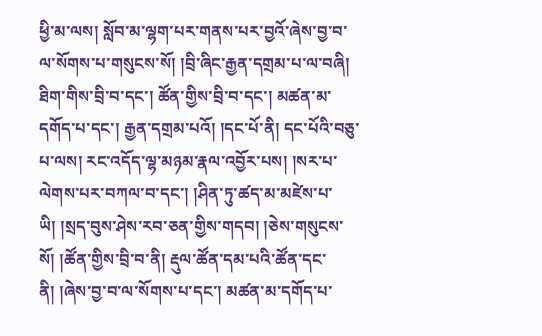ཕྱི་མ་ལས། སློབ་མ་ལྷག་པར་གནས་པར་བྱའོ་ཞེས་བྱ་བ་ལ་སོགས་པ་གསུངས་སོ། །བྲི་ཞིང་རྒྱན་དགྲམ་པ་ལ་བཞི། ཐིག་གིས་བྲི་བ་དང་། ཚོན་གྱིས་བྲི་བ་དང་། མཚན་མ་དགོད་པ་དང་། རྒྱན་དགྲམ་པའོ། །དང་པོ་ནི། དང་པོའི་བཅུ་པ་ལས། རང་འདོད་ལྷ་མཉམ་རྣལ་འབྱོར་པས། །སར་པ་ལེགས་པར་བཀལ་བ་དང་། །ཤིན་ཏུ་ཚད་མ་མཛེས་པ་ཡི། །སྲད་བུས་ཤེས་རབ་ཅན་གྱིས་གདབ། །ཅེས་གསུངས་སོ། །ཚོན་གྱིས་བྲི་བ་ནི། རྡུལ་ཚོན་དམ་པའི་ཚོན་དང་ནི། །ཞེས་བྱ་བ་ལ་སོགས་པ་དང་། མཚན་མ་དགོད་པ་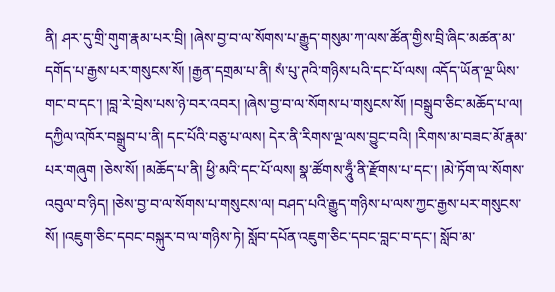ནི། ཤར་དུ་གྲི་གུག་རྣམ་པར་བྲི། །ཞེས་བྱ་བ་ལ་སོགས་པ་རྒྱུད་གསུམ་ཀ་ལས་ཚོན་གྱིས་བྲི་ཞིང་མཚན་མ་དགོད་པ་རྒྱས་པར་གསུངས་སོ། །རྒྱན་དགྲམ་པ་ནི། སཾ་པུ་ཊའི་གཉིས་པའི་དང་པོ་ལས། འདོད་ཡོན་ལྔ་ཡིས་གང་བ་དང་། །བླ་རེ་བྲེས་པས་ཉེ་བར་འབར། །ཞེས་བྱ་བ་ལ་སོགས་པ་གསུངས་སོ། །བསྒྲུབ་ཅིང་མཆོད་པ་ལ། དཀྱིལ་འཁོར་བསྒྲུབ་པ་ནི། དང་པོའི་བཅུ་པ་ལས། དེར་ནི་རིགས་ལྔ་ལས་བྱུང་བའི། །རིགས་མ་བཟང་མོ་རྣམ་པར་གཞུག །ཅེས་སོ། །མཆོད་པ་ནི། ཕྱི་མའི་དང་པོ་ལས། སྣ་ཚོགས་ཧཱུྃ་ནི་རྫོགས་པ་དང་། །མེ་ཏོག་ལ་སོགས་འབུལ་བ་ཉིད། །ཅེས་བྱ་བ་ལ་སོགས་པ་གསུངས་ལ། བཤད་པའི་རྒྱུད་གཉིས་པ་ལས་ཀྱང་རྒྱས་པར་གསུངས་སོ། །འཇུག་ཅིང་དབང་བསྐུར་བ་ལ་གཉིས་ཏེ། སློབ་དཔོན་འཇུག་ཅིང་དབང་བླང་བ་དང་། སློབ་མ་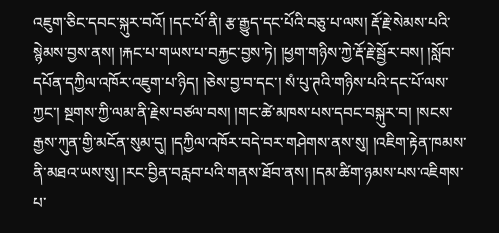འཇུག་ཅིང་དབང་སྐུར་བའོ། །དང་པོ་ནི། རྩ་རྒྱུད་དང་པོའི་བཅུ་པ་ལས། རྡོ་རྗེ་སེམས་པའི་སྙེམས་བྱས་ནས། །རྐང་པ་གཡས་པ་བརྐྱང་བྱས་ཏེ། །ཕྱག་གཉིས་ཀྱེ་རྡོ་རྗེ་སྦྱོར་བས། །སློབ་དཔོན་དཀྱིལ་འཁོར་འཇུག་པ་ཉིད། །ཅེས་བྱ་བ་དང་། སཾ་པུ་ཊའི་གཉིས་པའི་དང་པོ་ལས་ཀྱང་། སྔགས་ཀྱི་ལམ་ནི་རྗེས་བཙལ་བས། །གང་ཚེ་མཁས་པས་དབང་བསྐུར་བ། །སངས་རྒྱས་ཀུན་གྱི་མངོན་སུམ་དུ། །དཀྱིལ་འཁོར་བདེ་བར་གཤེགས་ནས་སུ། །འཇིག་རྟེན་ཁམས་ནི་མཐའ་ཡས་སུ། །རང་བྱིན་བརླབ་པའི་གནས་ཐོབ་ནས། །དམ་ཚིག་ཉམས་པས་འཇིགས་པ་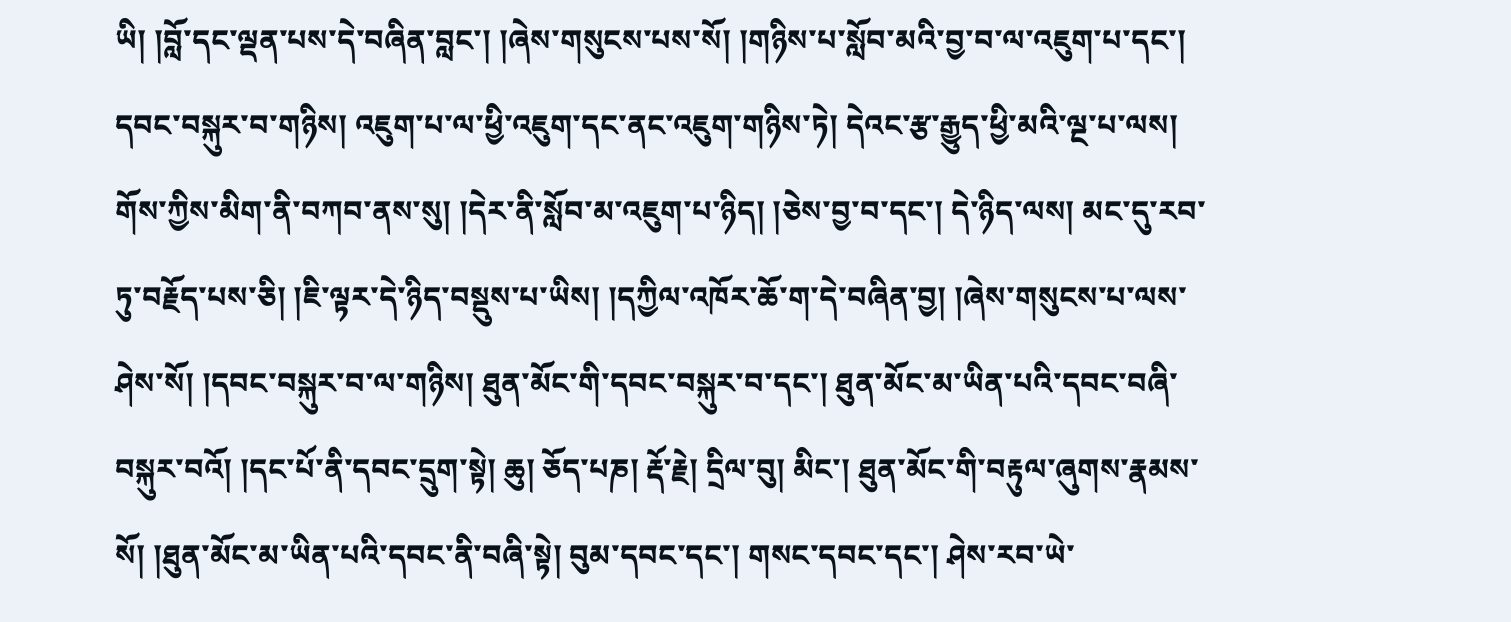ཡི། །བློ་དང་ལྡན་པས་དེ་བཞིན་བླང་། །ཞེས་གསུངས་པས་སོ། །གཉིས་པ་སློབ་མའི་བྱ་བ་ལ་འཇུག་པ་དང་། དབང་བསྐུར་བ་གཉིས། འཇུག་པ་ལ་ཕྱི་འཇུག་དང་ནང་འཇུག་གཉིས་ཏེ། དེའང་རྩ་རྒྱུད་ཕྱི་མའི་ལྔ་པ་ལས། གོས་ཀྱིས་མིག་ནི་བཀབ་ནས་སུ། །དེར་ནི་སློབ་མ་འཇུག་པ་ཉིད། །ཅེས་བྱ་བ་དང་། དེ་ཉིད་ལས། མང་དུ་རབ་ཏུ་བརྗོད་པས་ཅི། །ཇི་ལྟར་དེ་ཉིད་བསྡུས་པ་ཡིས། །དཀྱིལ་འཁོར་ཆོ་ག་དེ་བཞིན་བྱ། །ཞེས་གསུངས་པ་ལས་ཤེས་སོ། །དབང་བསྐུར་བ་ལ་གཉིས། ཐུན་མོང་གི་དབང་བསྐུར་བ་དང་། ཐུན་མོང་མ་ཡིན་པའི་དབང་བཞི་བསྐུར་བའོ། །དང་པོ་ནི་དབང་དྲུག་སྟེ། ཆུ། ཅོད་པཎ། རྡོ་རྗེ། དྲིལ་བུ། མིང་། ཐུན་མོང་གི་བརྟུལ་ཞུགས་རྣམས་སོ། །ཐུན་མོང་མ་ཡིན་པའི་དབང་ནི་བཞི་སྟེ། བུམ་དབང་དང་། གསང་དབང་དང་། ཤེས་རབ་ཡེ་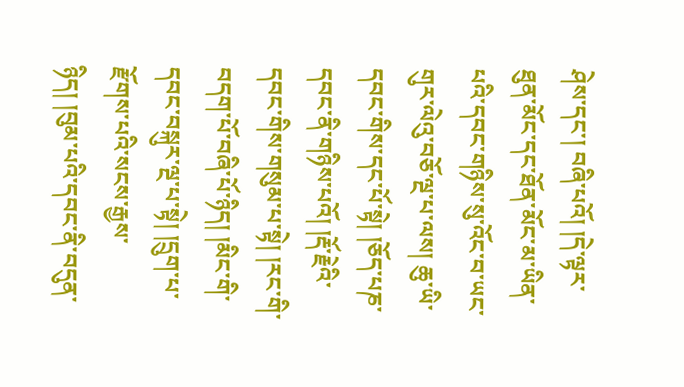ཤེས་དང་། བཞི་པའོ། །དེ་ལྟར་ཐུན་མོང་དང་ཐོན་མོང་མ་ཡིན་པའི་དབང་གཉིས་སུ་འོང་བ་ཡང་གུར་ལེའུ་བཅོ་ལྔ་པ་ལས། ཆུ་ཡི་དབང་གིས་དང་པོ་སྟེ། །ཅོད་པཎ་དབང་ནི་གཉིས་པའོ། །རྡོ་རྗེའི་དབང་གིས་གསུམ་པ་སྟེ། །རང་གི་བདག་པོ་བཞི་པོ་ཉིད། །མིང་གི་དབང་བསྐུར་ལྔ་པ་སྟེ། །དྲུག་པ་རྫོགས་པའི་སངས་རྒྱས་ཉིད། །བུམ་པའི་དབང་ནི་བདུན་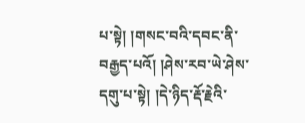པ་སྟེ། །གསང་བའི་དབང་ནི་བརྒྱད་པའོ། །ཤེས་རབ་ཡེ་ཤེས་དགུ་པ་སྟེ། །དེ་ཉིད་རྡོ་རྗེའི་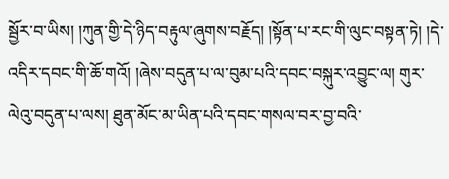སྦྱོར་བ་ཡིས། །ཀུན་གྱི་དེ་ཉིད་བརྟུལ་ཞུགས་བརྗོད། །སྟོན་པ་རང་གི་ལུང་བསྟན་ཏེ། །དེ་འདིར་དབང་གི་ཆོ་གའོ། །ཞེས་བདུན་པ་ལ་བུམ་པའི་དབང་བསྐུར་འབྱུང་ལ། གུར་ལེའུ་བདུན་པ་ལས། ཐུན་མོང་མ་ཡིན་པའི་དབང་གསལ་བར་བྱ་བའི་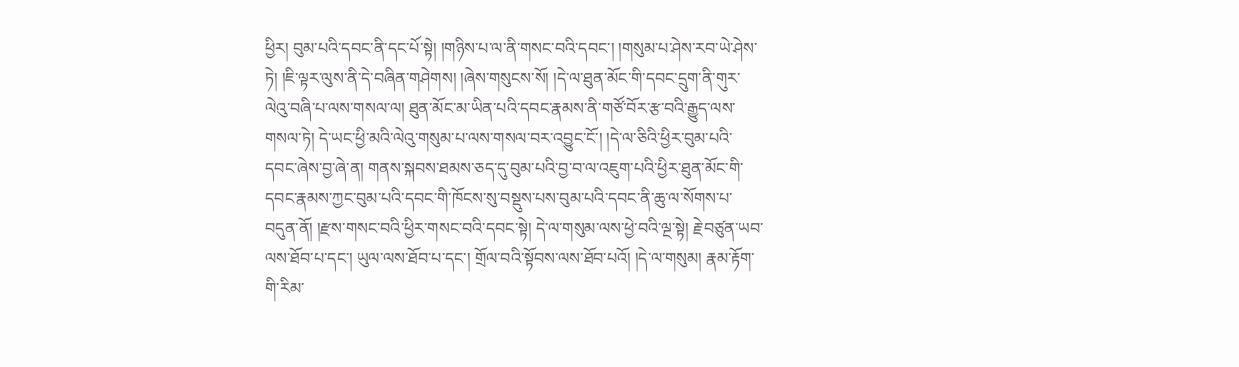ཕྱིར། བུམ་པའི་དབང་ནི་དང་པོ་སྟེ། །གཉིས་པ་ལ་ནི་གསང་བའི་དབང་། །གསུམ་པ་ཤེས་རབ་ཡེ་ཤེས་ཏེ། །ཇི་ལྟར་ལུས་ནི་དེ་བཞིན་གཤེགས། །ཞེས་གསུངས་སོ། །དེ་ལ་ཐུན་མོང་གི་དབང་དྲུག་ནི་གུར་ལེའུ་བཞི་པ་ལས་གསལ་ལ། ཐུན་མོང་མ་ཡིན་པའི་དབང་རྣམས་ནི་གཙོ་བོར་རྩ་བའི་རྒྱུད་ལས་གསལ་ཏེ། དེ་ཡང་ཕྱི་མའི་ལེའུ་གསུམ་པ་ལས་གསལ་བར་འབྱུང་ངོ་། །དེ་ལ་ཅིའི་ཕྱིར་བུམ་པའི་དབང་ཞེས་བྱ་ཞེ་ན། གནས་སྐབས་ཐམས་ཅད་དུ་བུམ་པའི་བྱ་བ་ལ་འཇུག་པའི་ཕྱིར་ཐུན་མོང་གི་དབང་རྣམས་ཀྱང་བུམ་པའི་དབང་གི་ཁོངས་སུ་བསྡུས་པས་བུམ་པའི་དབང་ནི་ཆུ་ལ་སོགས་པ་བདུན་ནོ། །རྫས་གསང་བའི་ཕྱིར་གསང་བའི་དབང་སྟེ། དེ་ལ་གསུམ་ལས་ཕྱེ་བའི་ལྔ་སྟེ། རྗེ་བཙུན་ཡབ་ལས་ཐོབ་པ་དང་། ཡུལ་ལས་ཐོབ་པ་དང་། གྲོལ་བའི་སྟོབས་ལས་ཐོབ་པའོ། །དེ་ལ་གསུམ། རྣམ་རྟོག་གི་རིམ་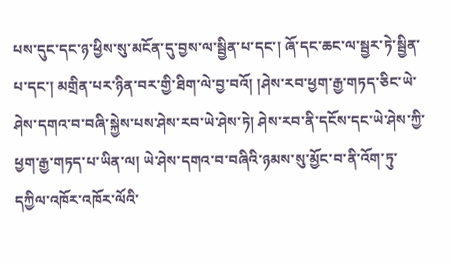པས་དུང་དང་ཉ་ཕྱིས་སུ་མངོན་དུ་བྱས་ལ་སྦྱིན་པ་དང་། ཞོ་དང་ཆང་ལ་སྦྱར་ཏེ་སྦྱིན་པ་དང་། མགྲིན་པར་ཉིན་བར་གྱི་ཐིག་ལེ་བྱ་བའོ། །ཤེས་རབ་ཕྱག་རྒྱ་གཏད་ཅིང་ཡེ་ཤེས་དགའ་བ་བཞི་སྐྱེས་པས་ཤེས་རབ་ཡེ་ཤེས་ཏེ། ཤེས་རབ་ནི་དངོས་དང་ཡེ་ཤེས་ཀྱི་ཕྱག་རྒྱ་གཏད་པ་ཡིན་ལ། ཡེ་ཤེས་དགའ་བ་བཞིའི་ཉམས་སུ་མྱོང་བ་ནི་འོག་ཏུ་དཀྱིལ་འཁོར་འཁོར་ལོའི་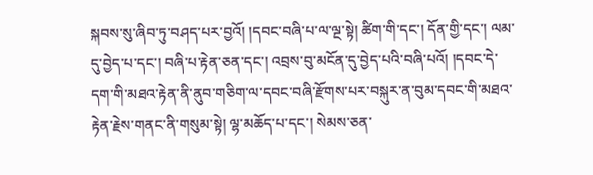སྐབས་སུ་ཞིབ་ཏུ་བཤད་པར་བྱའོ། །དབང་བཞི་པ་ལ་ལྔ་སྟེ། ཚིག་གི་དང་། དོན་གྱི་དང་། ལམ་དུ་བྱེད་པ་དང་། བཞི་པ་རྟེན་ཅན་དང་། འབྲས་བུ་མངོན་དུ་བྱེད་པའི་བཞི་པའོ། །དབང་དེ་དག་གི་མཐའ་རྟེན་ནི་ནུབ་གཅིག་ལ་དབང་བཞི་རྫོགས་པར་བསྐུར་ན་བུམ་དབང་གི་མཐའ་རྟེན་རྗེས་གནང་ནི་གསུམ་སྟེ། ལྷ་མཆོད་པ་དང་། སེམས་ཅན་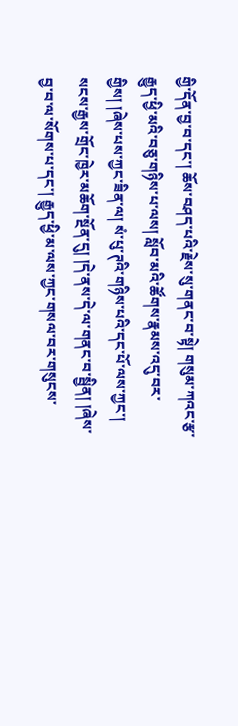གྱི་དོན་བྱ་བ་དང་། ཆོས་བཤད་པའི་རྗེས་སུ་གནང་བ་སྟེ། གསུམ་ཀའང་རྩ་རྒྱུད་ཕྱི་མའི་བཅུ་གཉིས་པ་ལས། སློབ་མའི་ཚོགས་རྣམས་འདུ་བར་གྱིས། །ཞེས་པས་ཀྱང་ཟིན་ལ། སཾ་པུ་ཊའི་གཉིས་པའི་དང་པོ་ལས་ཀྱང་། སངས་རྒྱས་གྲོང་ཁྱེར་མཆོག་སྔོན་དུ། །དེ་ནས་དེ་ལ་གནང་བ་སྦྱིན། །ཞེས་བྱ་བ་ལ་སོགས་པ་དང་། རྒྱུད་ཕྱི་མ་ལས་ཀྱང་གསལ་བར་གསུངས་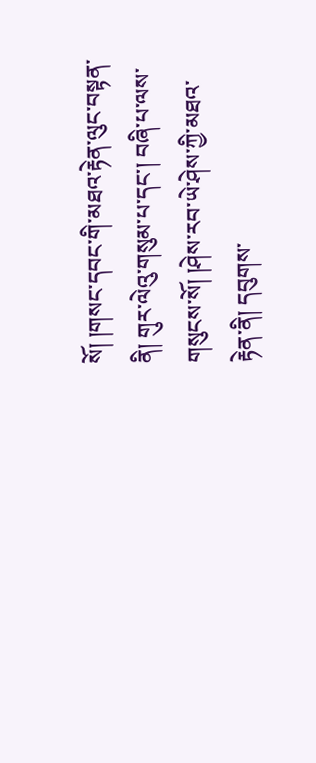སོ། །གསང་དབང་གི་མཐའ་རྟེན་ལུང་བསྟན་ནི། གུར་ལེའུ་གསུམ་པ་དང་། བཞི་པ་ལས་གསུངས་སོ། །ཤེས་རབ་ཡེ་ཤེས་ཀྱི་མཐའ་རྟེན་ནི། དབུགས་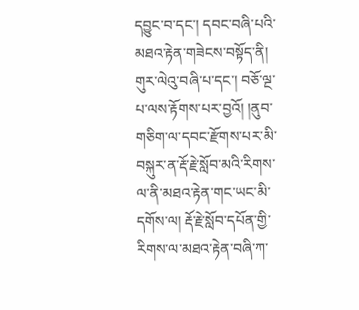དབྱུང་བ་དང་། དབང་བཞི་པའི་མཐའ་རྟེན་གཟེངས་བསྟོད་ནི། གུར་ལེའུ་བཞི་པ་དང་། བཅོ་ལྔ་པ་ལས་རྟོགས་པར་བྱའོ། །ནུབ་གཅིག་ལ་དབང་རྫོགས་པར་མི་བསྐུར་ན་རྡོ་རྗེ་སློབ་མའི་རིགས་ལ་ནི་མཐའ་རྟེན་གང་ཡང་མི་དགོས་ལ། རྡོ་རྗེ་སློབ་དཔོན་གྱི་རིགས་ལ་མཐའ་རྟེན་བཞི་ཀ་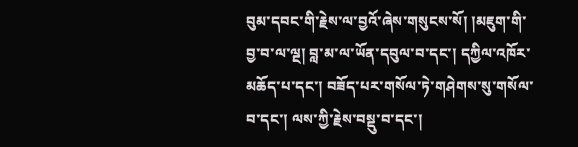བུམ་དབང་གི་རྗེས་ལ་བྱའོ་ཞེས་གསུངས་སོ། །མཇུག་གི་བྱ་བ་ལ་ལྔ། བླ་མ་ལ་ཡོན་དབུལ་བ་དང་། དཀྱིལ་འཁོར་མཆོད་པ་དང་། བཟོད་པར་གསོལ་ཏེ་གཤེགས་སུ་གསོལ་བ་དང་། ལས་ཀྱི་རྗེས་བསྡུ་བ་དང་།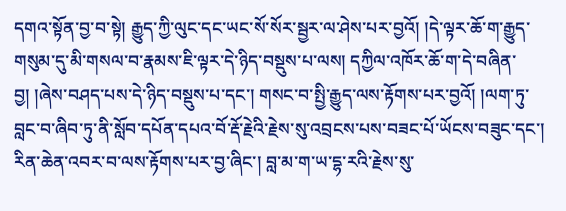དགའ་སྟོན་བྱ་བ་སྟེ། རྒྱུད་ཀྱི་ལུང་དང་ཡང་སོ་སོར་སྦྱར་ལ་ཤེས་པར་བྱའོ། །དེ་ལྟར་ཆོ་ག་རྒྱུད་གསུམ་དུ་མི་གསལ་བ་རྣམས་ཇི་ལྟར་དེ་ཉིད་བསྡུས་པ་ལས། དཀྱིལ་འཁོར་ཆོ་ག་དེ་བཞིན་བྱ། །ཞེས་བཤད་པས་དེ་ཉིད་བསྡུས་པ་དང་། གསང་བ་སྤྱི་རྒྱུད་ལས་རྟོགས་པར་བྱའོ། །ལག་ཏུ་བླང་བ་ཞིབ་ཏུ་ནི་སློབ་དཔོན་དཔའ་བོ་རྡོ་རྗེའི་རྗེས་སུ་འབྲངས་པས་བཟང་པོ་ཡོངས་བཟུང་དང་། རིན་ཆེན་འབར་བ་ལས་རྟོགས་པར་བྱ་ཞིང་། བླ་མ་ག་ཡ་དྷ་རའི་རྗེས་སུ་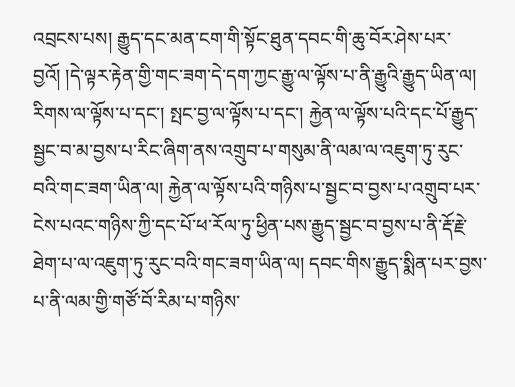འབྲངས་པས། རྒྱུད་དང་མན་ངག་གི་སྟོང་ཐུན་དབང་གི་ཆུ་བོར་ཤེས་པར་བྱའོ། །དེ་ལྟར་རྟེན་གྱི་གང་ཟག་དེ་དག་ཀྱང་རྒྱུ་ལ་ལྟོས་པ་ནི་རྒྱུའི་རྒྱུད་ཡིན་ལ། རིགས་ལ་ལྟོས་པ་དང་། སྤང་བྱ་ལ་ལྟོས་པ་དང་། རྐྱེན་ལ་ལྟོས་པའི་དང་པོ་རྒྱུད་སྦྱང་བ་མ་བྱས་པ་རིང་ཞིག་ནས་འགྲུབ་པ་གསུམ་ནི་ལམ་ལ་འཇུག་ཏུ་རུང་བའི་གང་ཟག་ཡིན་ལ། རྐྱེན་ལ་ལྟོས་པའི་གཉིས་པ་སྦྱང་བ་བྱས་པ་འགྲུབ་པར་ངེས་པའང་གཉིས་ཀྱི་དང་པོ་ཕ་རོལ་ཏུ་ཕྱིན་པས་རྒྱུད་སྦྱང་བ་བྱས་པ་ནི་རྡོ་རྗེ་ཐེག་པ་ལ་འཇུག་ཏུ་རུང་བའི་གང་ཟག་ཡིན་ལ། དབང་གིས་རྒྱུད་སྨིན་པར་བྱས་པ་ནི་ལམ་གྱི་གཙོ་བོ་རིམ་པ་གཉིས་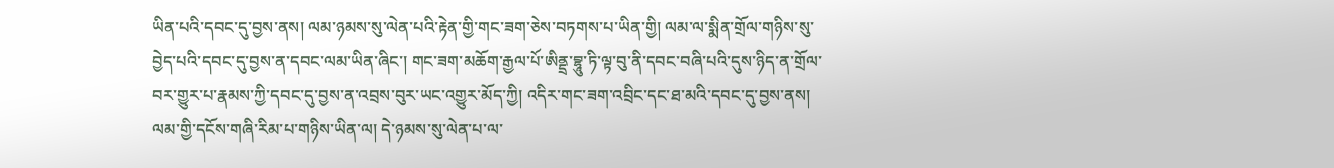ཡིན་པའི་དབང་དུ་བྱས་ནས། ལམ་ཉམས་སུ་ལེན་པའི་རྟེན་གྱི་གང་ཟག་ཅེས་བཏགས་པ་ཡིན་གྱི། ལམ་ལ་སྨིན་གྲོལ་གཉིས་སུ་བྱེད་པའི་དབང་དུ་བྱས་ན་དབང་ལམ་ཡིན་ཞིང་། གང་ཟག་མཆོག་རྒྱལ་པོ་ཨིནྡྲ་བྷཱུ་ཏི་ལྟ་བུ་ནི་དབང་བཞི་པའི་དུས་ཉིད་ན་གྲོལ་བར་གྱུར་པ་རྣམས་ཀྱི་དབང་དུ་བྱས་ན་འབྲས་བུར་ཡང་འགྱུར་མོད་ཀྱི། འདིར་གང་ཟག་འབྲིང་དང་ཐ་མའི་དབང་དུ་བྱས་ནས། ལམ་གྱི་དངོས་གཞི་རིམ་པ་གཉིས་ཡིན་ལ། དེ་ཉམས་སུ་ལེན་པ་ལ་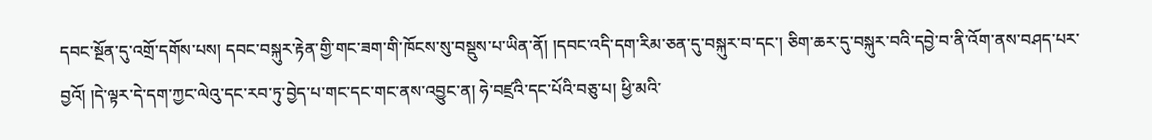དབང་སྔོན་དུ་འགྲོ་དགོས་པས། དབང་བསྐུར་རྟེན་གྱི་གང་ཟག་གི་ཁོངས་སུ་བསྡུས་པ་ཡིན་ནོ། །དབང་འདི་དག་རིམ་ཅན་དུ་བསྐུར་བ་དང་། ཅིག་ཆར་དུ་བསྐུར་བའི་དབྱེ་བ་ནི་འོག་ནས་བཤད་པར་བྱའོ། །དེ་ལྟར་དེ་དག་ཀྱང་ལེའུ་དང་རབ་ཏུ་བྱེད་པ་གང་དང་གང་ནས་འབྱུང་ན། ཧེ་བཛྲའི་དང་པོའི་བཅུ་པ། ཕྱི་མའི་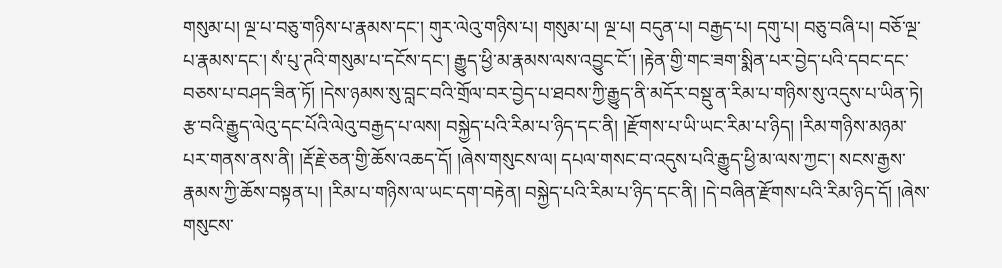གསུམ་པ། ལྔ་པ་བཅུ་གཉིས་པ་རྣམས་དང་། གུར་ལེའུ་གཉིས་པ། གསུམ་པ། ལྔ་པ། བདུན་པ། བརྒྱད་པ། དགུ་པ། བཅུ་བཞི་པ། བཅོ་ལྔ་པ་རྣམས་དང་། སཾ་པུ་ཊའི་གསུམ་པ་དངོས་དང་། རྒྱུད་ཕྱི་མ་རྣམས་ལས་འབྱུང་ངོ་། །རྟེན་གྱི་གང་ཟག་སྨིན་པར་བྱེད་པའི་དབང་དང་བཅས་པ་བཤད་ཟིན་ཏོ། །དེས་ཉམས་སུ་བླང་བའི་གྲོལ་བར་བྱེད་པ་ཐབས་ཀྱི་རྒྱུད་ནི་མདོར་བསྡུ་ན་རིམ་པ་གཉིས་སུ་འདུས་པ་ཡིན་ཏེ། རྩ་བའི་རྒྱུད་ལེའུ་དང་པོའི་ལེའུ་བརྒྱད་པ་ལས། བསྐྱེད་པའི་རིམ་པ་ཉིད་དང་ནི། །རྫོགས་པ་ཡི་ཡང་རིམ་པ་ཉིད། །རིམ་གཉིས་མཉམ་པར་གནས་ནས་ནི། །རྡོ་རྗེ་ཅན་གྱི་ཆོས་འཆད་དོ། །ཞེས་གསུངས་ལ། དཔལ་གསང་བ་འདུས་པའི་རྒྱུད་ཕྱི་མ་ལས་ཀྱང་། སངས་རྒྱས་རྣམས་ཀྱི་ཆོས་བསྟན་པ། །རིམ་པ་གཉིས་ལ་ཡང་དག་བརྟེན། བསྐྱེད་པའི་རིམ་པ་ཉིད་དང་ནི། །དེ་བཞིན་རྫོགས་པའི་རིམ་ཉིད་དོ། །ཞེས་གསུངས་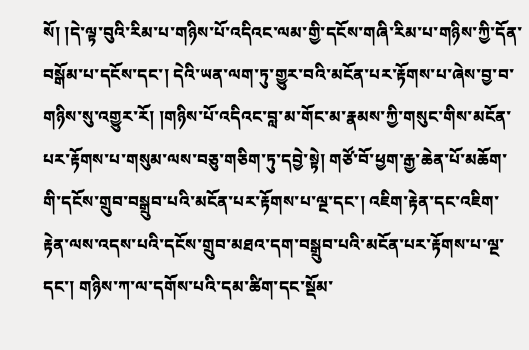སོ། །དེ་ལྟ་བུའི་རིམ་པ་གཉིས་པོ་འདིའང་ལམ་གྱི་དངོས་གཞི་རིམ་པ་གཉིས་ཀྱི་དོན་བསྒོམ་པ་དངོས་དང་། དེའི་ཡན་ལག་ཏུ་གྱུར་བའི་མངོན་པར་རྟོགས་པ་ཞེས་བྱ་བ་གཉིས་སུ་འགྱུར་རོ། །གཉིས་པོ་འདིའང་བླ་མ་གོང་མ་རྣམས་ཀྱི་གསུང་གིས་མངོན་པར་རྟོགས་པ་གསུམ་ལས་བཅུ་གཅིག་ཏུ་དབྱེ་སྟེ། གཙོ་བོ་ཕྱག་རྒྱ་ཆེན་པོ་མཆོག་གི་དངོས་གྲུབ་བསྒྲུབ་པའི་མངོན་པར་རྟོགས་པ་ལྔ་དང་། འཇིག་རྟེན་དང་འཇིག་རྟེན་ལས་འདས་པའི་དངོས་གྲུབ་མཐའ་དག་བསྒྲུབ་པའི་མངོན་པར་རྟོགས་པ་ལྔ་དང་། གཉིས་ཀ་ལ་དགོས་པའི་དམ་ཚིག་དང་སྡོམ་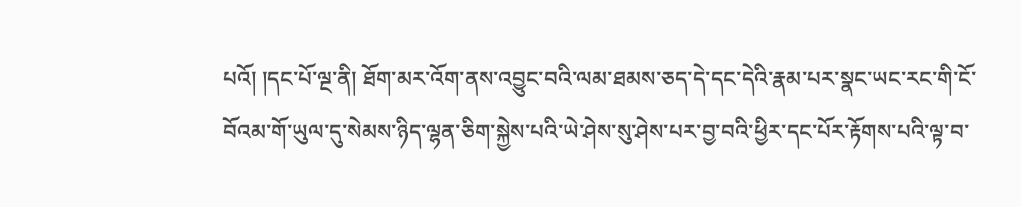པའོ། །དང་པོ་ལྔ་ནི། ཐོག་མར་འོག་ནས་འབྱུང་བའི་ལམ་ཐམས་ཅད་དེ་དང་དེའི་རྣམ་པར་སྣང་ཡང་རང་གི་ངོ་བོའམ་གོ་ཡུལ་དུ་སེམས་ཉིད་ལྷན་ཅིག་སྐྱེས་པའི་ཡེ་ཤེས་སུ་ཤེས་པར་བྱ་བའི་ཕྱིར་དང་པོར་རྟོགས་པའི་ལྟ་བ་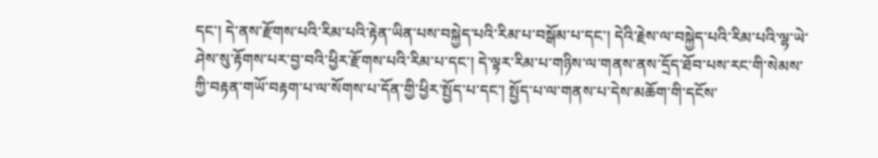དང་། དེ་ནས་རྫོགས་པའི་རིམ་པའི་རྟེན་ཡིན་པས་བསྐྱེད་པའི་རིམ་པ་བསྒོམ་པ་དང་། དེའི་རྗེས་ལ་བསྐྱེད་པའི་རིམ་པའི་ལྷ་ཡེ་ཤེས་སུ་རྟོགས་པར་བྱ་བའི་ཕྱིར་རྫོགས་པའི་རིམ་པ་དང་། དེ་ལྟར་རིམ་པ་གཉིས་ལ་གནས་ནས་དྲོད་ཐོབ་པས་རང་གི་སེམས་ཀྱི་བརྟན་གཡོ་བརྟག་པ་ལ་སོགས་པ་དོན་གྱི་ཕྱིར་སྤྱོད་པ་དང་། སྤྱོད་པ་ལ་གནས་པ་དེས་མཆོག་གི་དངོས་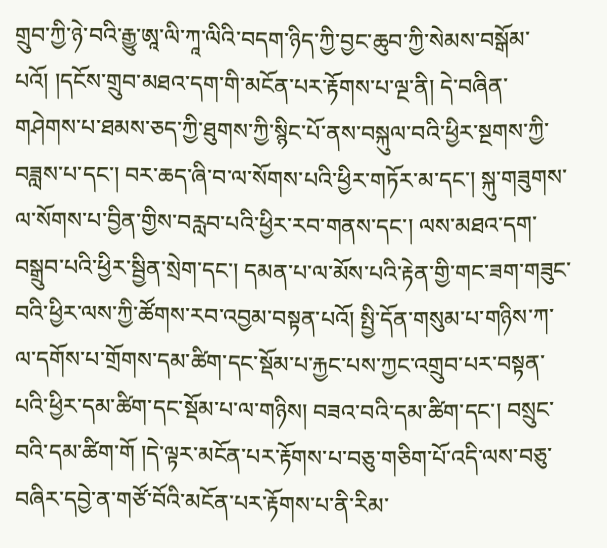གྲུབ་ཀྱི་ཉེ་བའི་རྒྱུ་ཨཱ་ལི་ཀཱ་ལིའི་བདག་ཉིད་ཀྱི་བྱང་ཆུབ་ཀྱི་སེམས་བསྒོམ་པའོ། །དངོས་གྲུབ་མཐའ་དག་གི་མངོན་པར་རྟོགས་པ་ལྔ་ནི། དེ་བཞིན་གཤེགས་པ་ཐམས་ཅད་ཀྱི་ཐུགས་ཀྱི་སྙིང་པོ་ནས་བསྐུལ་བའི་ཕྱིར་སྔགས་ཀྱི་བཟླས་པ་དང་། བར་ཆད་ཞི་བ་ལ་སོགས་པའི་ཕྱིར་གཏོར་མ་དང་། སྐུ་གཟུགས་ལ་སོགས་པ་བྱིན་གྱིས་བརླབ་པའི་ཕྱིར་རབ་གནས་དང་། ལས་མཐའ་དག་བསྒྲུབ་པའི་ཕྱིར་སྦྱིན་སྲེག་དང་། དམན་པ་ལ་མོས་པའི་རྟེན་གྱི་གང་ཟག་གཟུང་བའི་ཕྱིར་ལས་ཀྱི་ཚོགས་རབ་འབྱམ་བསྟན་པའོ། སྤྱི་དོན་གསུམ་པ་གཉིས་ཀ་ལ་དགོས་པ་གྲོགས་དམ་ཚིག་དང་སྡོམ་པ་རྐྱང་པས་ཀྱང་འགྲུབ་པར་བསྟན་པའི་ཕྱིར་དམ་ཚིག་དང་སྡོམ་པ་ལ་གཉིས། བཟའ་བའི་དམ་ཚིག་དང་། བསྲུང་བའི་དམ་ཚིག་གོ །དེ་ལྟར་མངོན་པར་རྟོགས་པ་བཅུ་གཅིག་པོ་འདི་ལས་བཅུ་བཞིར་དབྱེ་ན་གཙོ་བོའི་མངོན་པར་རྟོགས་པ་ནི་རིམ་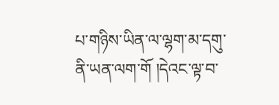པ་གཉིས་ཡིན་ལ་ལྷག་མ་དགུ་ནི་ཡན་ལག་གོ །དེའང་ལྟ་བ་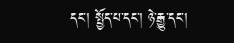དང་། སྤྱོད་པ་དང་། ཉེ་རྒྱུ་དང་།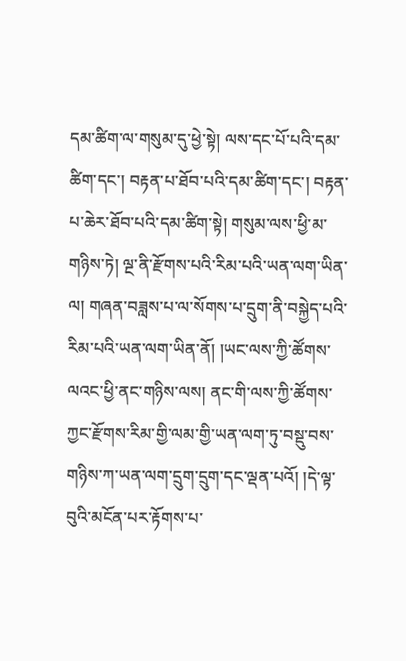དམ་ཚིག་ལ་གསུམ་དུ་ཕྱེ་སྟེ། ལས་དང་པོ་པའི་དམ་ཚིག་དང་། བརྟན་པ་ཐོབ་པའི་དམ་ཚིག་དང་། བརྟན་པ་ཆེར་ཐོབ་པའི་དམ་ཚིག་སྟེ། གསུམ་ལས་ཕྱི་མ་གཉིས་ཏེ། ལྔ་ནི་རྫོགས་པའི་རིམ་པའི་ཡན་ལག་ཡིན་ལ། གཞན་བཟླས་པ་ལ་སོགས་པ་དྲུག་ནི་བསྐྱེད་པའི་རིམ་པའི་ཡན་ལག་ཡིན་ནོ། །ཡང་ལས་ཀྱི་ཚོགས་ལའང་ཕྱི་ནང་གཉིས་ལས། ནང་གི་ལས་ཀྱི་ཚོགས་ཀྱང་རྫོགས་རིམ་གྱི་ལམ་གྱི་ཡན་ལག་ཏུ་བསྡུ་བས་གཉིས་ཀ་ཡན་ལག་དྲུག་དྲུག་དང་ལྡན་པའོ། །དེ་ལྟ་བུའི་མངོན་པར་རྟོགས་པ་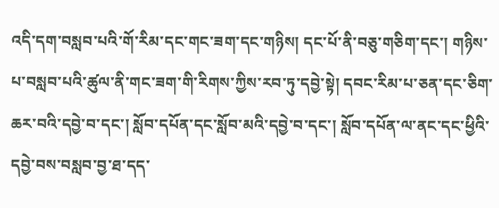འདི་དག་བསླབ་པའི་གོ་རིམ་དང་གང་ཟག་དང་གཉིས། དང་པོ་ནི་བཅུ་གཅིག་དང་། གཉིས་པ་བསླབ་པའི་ཚུལ་ནི་གང་ཟག་གི་རིགས་ཀྱིས་རབ་ཏུ་དབྱེ་སྟེ། དབང་རིམ་པ་ཅན་དང་ཅིག་ཆར་བའི་དབྱེ་བ་དང་། སློབ་དཔོན་དང་སློབ་མའི་དབྱེ་བ་དང་། སློབ་དཔོན་ལ་ནང་དང་ཕྱིའི་དབྱེ་བས་བསླབ་བྱ་ཐ་དད་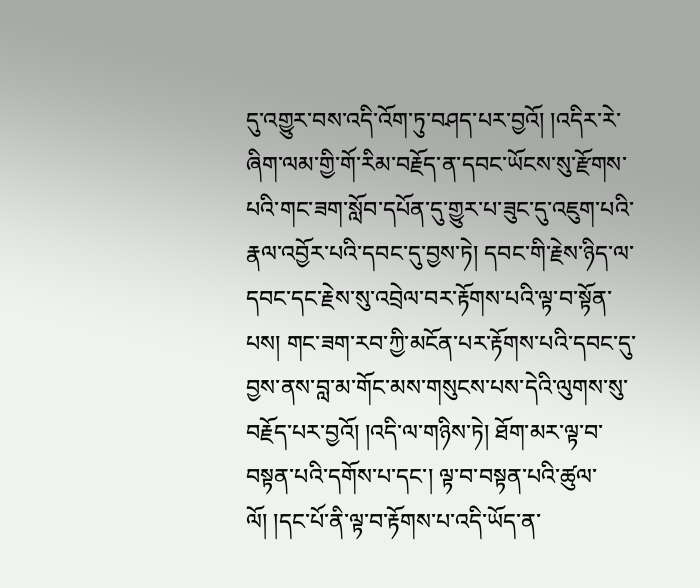དུ་འགྱུར་བས་འདི་འོག་ཏུ་བཤད་པར་བྱའོ། །འདིར་རེ་ཞིག་ལམ་གྱི་གོ་རིམ་བརྗོད་ན་དབང་ཡོངས་སུ་རྫོགས་པའི་གང་ཟག་སློབ་དཔོན་དུ་གྱུར་པ་ཟུང་དུ་འཇུག་པའི་རྣལ་འབྱོར་པའི་དབང་དུ་བྱས་ཏེ། དབང་གི་རྗེས་ཉིད་ལ་དབང་དང་རྗེས་སུ་འབྲེལ་བར་རྟོགས་པའི་ལྟ་བ་སྟོན་པས། གང་ཟག་རབ་ཀྱི་མངོན་པར་རྟོགས་པའི་དབང་དུ་བྱས་ནས་བླ་མ་གོང་མས་གསུངས་པས་དེའི་ལུགས་སུ་བརྗོད་པར་བྱའོ། །འདི་ལ་གཉིས་ཏེ། ཐོག་མར་ལྟ་བ་བསྟན་པའི་དགོས་པ་དང་། ལྟ་བ་བསྟན་པའི་ཚུལ་ལོ། །དང་པོ་ནི་ལྟ་བ་རྟོགས་པ་འདི་ཡོད་ན་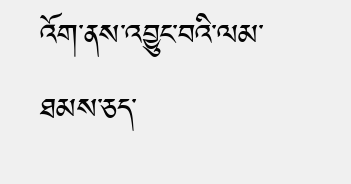འོག་ནས་འབྱུང་བའི་ལམ་ཐམས་ཅད་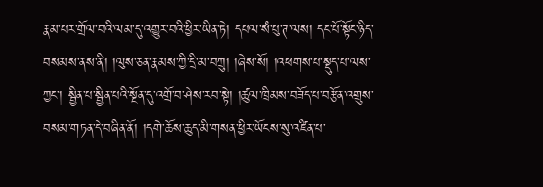རྣམ་པར་གྲོལ་བའི་ལམ་དུ་འགྱུར་བའི་ཕྱིར་ཡིན་ཏེ། དཔལ་སཾ་པུ་ཊ་ལས། དང་པོ་སྟོང་ཉིད་བསམས་ནས་ནི། །ལུས་ཅན་རྣམས་ཀྱི་དྲི་མ་བཀྲུ། །ཞེས་སོ། །འཕགས་པ་སྡུད་པ་ལས་ཀྱང་། སྦྱིན་པ་སྦྱིན་པའི་སྔོན་དུ་འགྲོ་བ་ཤེས་རབ་སྟེ། །ཚུལ་ཁྲིམས་བཟོད་པ་བརྩོན་འགྲུས་བསམ་གཏན་དེ་བཞིན་ནོ། །དགེ་ཆོས་ཆུད་མི་གསན་ཕྱིར་ཡོངས་སུ་འཛིན་པ་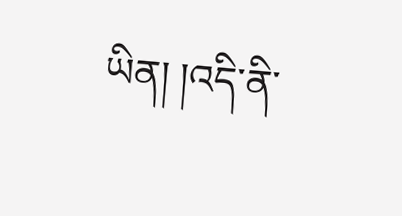ཡིན། །འདི་ནི་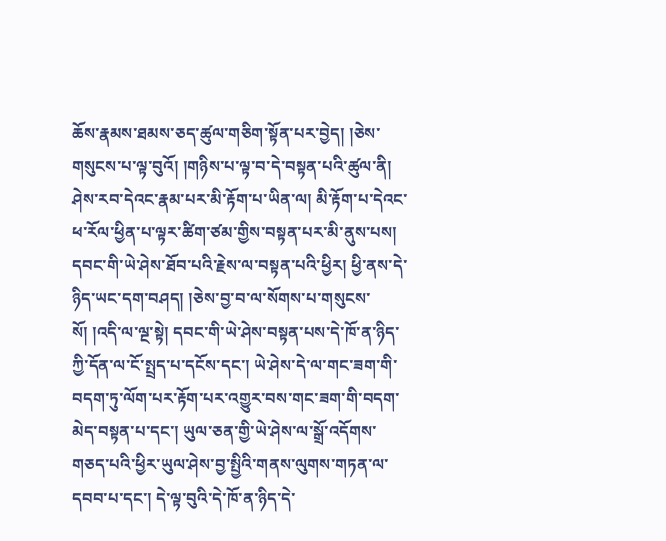ཆོས་རྣམས་ཐམས་ཅད་ཚུལ་གཅིག་སྟོན་པར་བྱེད། །ཅེས་གསུངས་པ་ལྟ་བུའོ། །གཉིས་པ་ལྟ་བ་དེ་བསྟན་པའི་ཚུལ་ནི། ཤེས་རབ་དེའང་རྣམ་པར་མི་རྟོག་པ་ཡིན་ལ། མི་རྟོག་པ་དེའང་ཕ་རོལ་ཕྱིན་པ་ལྟར་ཚིག་ཙམ་གྱིས་བསྟན་པར་མི་ནུས་པས། དབང་གི་ཡེ་ཤེས་ཐོབ་པའི་རྗེས་ལ་བསྟན་པའི་ཕྱིར། ཕྱི་ནས་དེ་ཉིད་ཡང་དག་བཤད། །ཅེས་བྱ་བ་ལ་སོགས་པ་གསུངས་སོ། །འདི་ལ་ལྔ་སྟེ། དབང་གི་ཡེ་ཤེས་བསྟན་པས་དེ་ཁོ་ན་ཉིད་ཀྱི་དོན་ལ་ངོ་སྤྲད་པ་དངོས་དང་། ཡེ་ཤེས་དེ་ལ་གང་ཟག་གི་བདག་ཏུ་ལོག་པར་རྟོག་པར་འགྱུར་བས་གང་ཟག་གི་བདག་མེད་བསྟན་པ་དང་། ཡུལ་ཅན་གྱི་ཡེ་ཤེས་ལ་སྒྲོ་འདོགས་གཅད་པའི་ཕྱིར་ཡུལ་ཤེས་བྱ་སྤྱིའི་གནས་ལུགས་གཏན་ལ་དབབ་པ་དང་། དེ་ལྟ་བུའི་དེ་ཁོ་ན་ཉིད་དེ་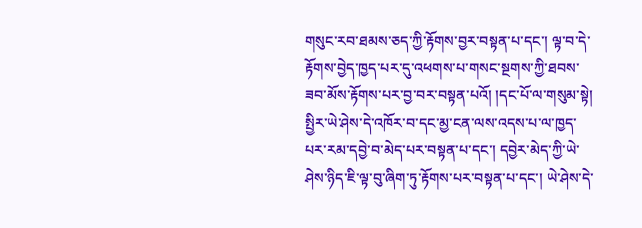གསུང་རབ་ཐམས་ཅད་ཀྱི་རྟོགས་བྱར་བསྟན་པ་དང་། ལྟ་བ་དེ་རྟོགས་བྱེད་ཁྱད་པར་དུ་འཕགས་པ་གསང་སྔགས་ཀྱི་ཐབས་ཟབ་མོས་རྟོགས་པར་བྱ་བར་བསྟན་པའོ། །དང་པོ་ལ་གསུམ་སྟེ། སྤྱིར་ཡེ་ཤེས་དེ་འཁོར་བ་དང་མྱ་ངན་ལས་འདས་པ་ལ་ཁྱད་པར་རམ་དབྱེ་བ་མེད་པར་བསྟན་པ་དང་། དབྱེར་མེད་ཀྱི་ཡེ་ཤེས་ཉིད་ཇི་ལྟ་བུ་ཞིག་ཏུ་རྟོགས་པར་བསྟན་པ་དང་། ཡེ་ཤེས་དེ་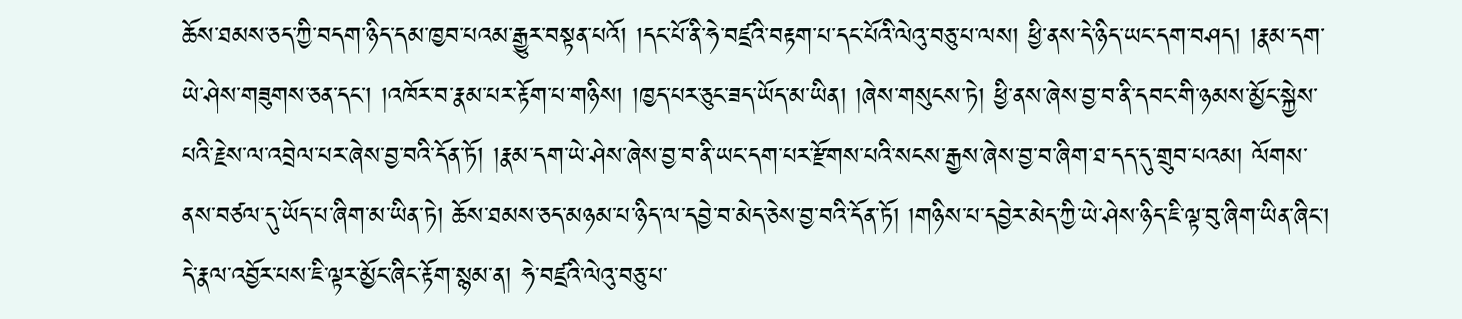ཆོས་ཐམས་ཅད་ཀྱི་བདག་ཉིད་དམ་ཁྱབ་པའམ་རྒྱུར་བསྟན་པའོ། །དང་པོ་ནི་ཧེ་བཛྲའི་བརྟག་པ་དང་པོའི་ལེའུ་བཅུ་པ་ལས། ཕྱི་ནས་དེ་ཉིད་ཡང་དག་བཤད། །རྣམ་དག་ཡེ་ཤེས་གཟུགས་ཅན་དང་། །འཁོར་བ་རྣམ་པར་རྟོག་པ་གཉིས། །ཁྱད་པར་ཅུང་ཟད་ཡོད་མ་ཡིན། །ཞེས་གསུངས་ཏེ། ཕྱི་ནས་ཞེས་བྱ་བ་ནི་དབང་གི་ཉམས་མྱོང་སྐྱེས་པའི་རྗེས་ལ་འབྲེལ་པར་ཞེས་བྱ་བའི་དོན་ཏོ། །རྣམ་དག་ཡེ་ཤེས་ཞེས་བྱ་བ་ནི་ཡང་དག་པར་རྫོགས་པའི་སངས་རྒྱས་ཞེས་བྱ་བ་ཞིག་ཐ་དད་དུ་གྲུབ་པའམ། ལོགས་ནས་བཙལ་དུ་ཡོད་པ་ཞིག་མ་ཡིན་ཏེ། ཆོས་ཐམས་ཅད་མཉམ་པ་ཉིད་ལ་དབྱེ་བ་མེད་ཅེས་བྱ་བའི་དོན་ཏོ། །གཉིས་པ་དབྱེར་མེད་ཀྱི་ཡེ་ཤེས་ཉིད་ཇི་ལྟ་བུ་ཞིག་ཡིན་ཞིང་། དེ་རྣལ་འབྱོར་པས་ཇི་ལྟར་མྱོང་ཞིང་རྟོག་སྙམ་ན། ཧེ་བཛྲའི་ལེའུ་བཅུ་པ་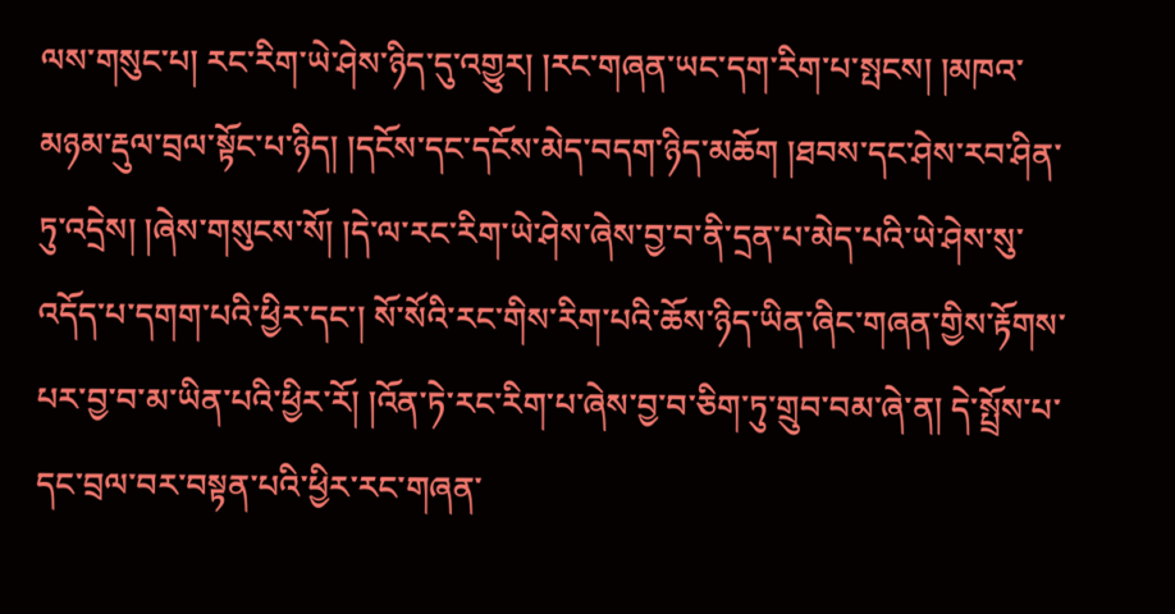ལས་གསུང་པ། རང་རིག་ཡེ་ཤེས་ཉིད་དུ་འགྱུར། །རང་གཞན་ཡང་དག་རིག་པ་སྤངས། །མཁའ་མཉམ་རྡུལ་བྲལ་སྟོང་པ་ཉིད། །དངོས་དང་དངོས་མེད་བདག་ཉིད་མཆོག །ཐབས་དང་ཤེས་རབ་ཤིན་ཏུ་འདྲེས། །ཞེས་གསུངས་སོ། །དེ་ལ་རང་རིག་ཡེ་ཤེས་ཞེས་བྱ་བ་ནི་དྲན་པ་མེད་པའི་ཡེ་ཤེས་སུ་འདོད་པ་དགག་པའི་ཕྱིར་དང་། སོ་སོའི་རང་གིས་རིག་པའི་ཆོས་ཉིད་ཡིན་ཞིང་གཞན་གྱིས་རྟོགས་པར་བྱ་བ་མ་ཡིན་པའི་ཕྱིར་རོ། །འོན་ཏེ་རང་རིག་པ་ཞེས་བྱ་བ་ཅིག་ཏུ་གྲུབ་བམ་ཞེ་ན། དེ་སྤྲོས་པ་དང་བྲལ་བར་བསྟན་པའི་ཕྱིར་རང་གཞན་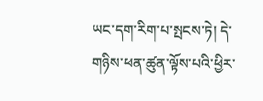ཡང་དག་རིག་པ་སྤངས་ཏེ། དེ་གཉིས་ཕན་ཚུན་ལྟོས་པའི་ཕྱིར་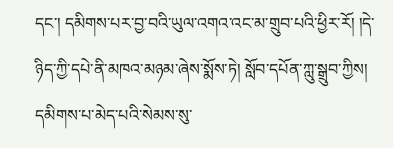དང་། དམིགས་པར་བྱ་བའི་ཡུལ་འགའ་འང་མ་གྲུབ་པའི་ཕྱིར་རོ། །དེ་ཉིད་ཀྱི་དཔེ་ནི་མཁའ་མཉམ་ཞེས་སྨོས་ཏེ། སློབ་དཔོན་ཀླུ་སྒྲུབ་ཀྱིས། དམིགས་པ་མེད་པའི་སེམས་སུ་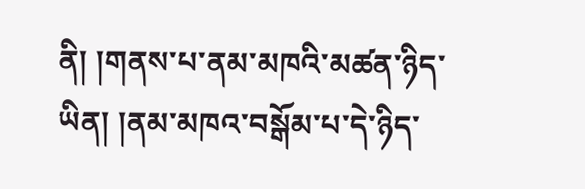ནི། །གནས་པ་ནམ་མཁའི་མཚན་ཉིད་ཡིན། །ནམ་མཁའ་བསྒོམ་པ་དེ་ཉིད་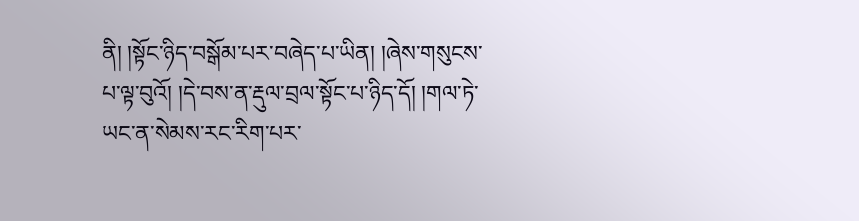ནི། །སྟོང་ཉིད་བསྒོམ་པར་བཞེད་པ་ཡིན། །ཞེས་གསུངས་པ་ལྟ་བུའོ། །དེ་བས་ན་རྡུལ་བྲལ་སྟོང་པ་ཉིད་དོ། །གལ་ཏེ་ཡང་ན་སེམས་རང་རིག་པར་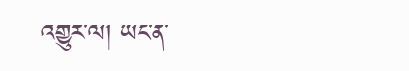འགྱུར་ལ། ཡང་ན་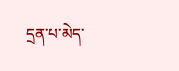དྲན་པ་མེད་